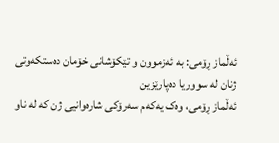ئەڵماز ڕۆمی: بە ئەزموون و تێکۆشانی خۆمان دەستکەوتی ژنان لە سووریا دەپارێزین
ئەڵماز ڕۆمی، وەک یەکەم سەرۆکی شارەوانیی ژن کە لە ناو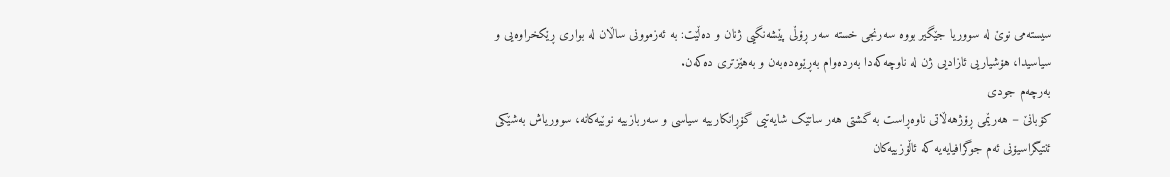سیستەمی نوێ لە سووریا جێگیر بووە سەرنجی خستە سەر ڕۆڵی پێشەنگیی ژنان و دەڵێت: بە ئەزموونی ساڵان لە بواری ڕێکخراوەیی و سیاسیدا، هۆشیاریی ئازادیی ژن لە ناوچەکەدا بەردەوام بەڕێوەدەبەن و بەهێزتری دەکەن.
بەرچەم جودی
کۆبانێ – هەرێمی ڕۆژهەڵاتی ناوەڕاست بە گشتی هەر ساتێک شایەتیی گۆڕانکارییە سیاسی و سەربازییە نوێیەکانە، سووریاش بەشێکی ئنتیگراسیۆنی ئەم جوگرافیایەیە کە ئاڵۆزییەکان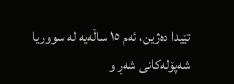تێیدا دەژین، ئەم ١٥ ساڵەیە لە سووریا شەپۆلەکانی شەڕ و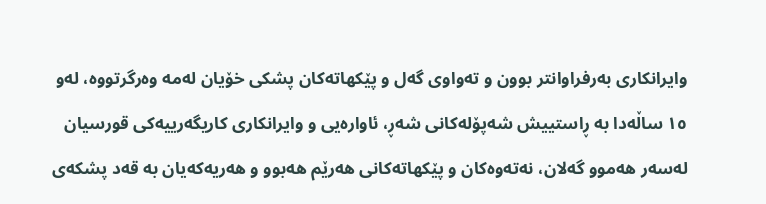وایرانکاری بەرفراوانتر بوون و تەواوی گەل و پێکهاتەکان پشکی خۆیان لەمە وەرگرتووە، لەو ١٥ ساڵەدا بە ڕاستییش شەپۆلەکانی شەڕ، ئاوارەیی و وایرانکاری کاریگەرییەکی قورسیان لەسەر هەموو گەلان، نەتەوەکان و پێکهاتەکانی هەرێم هەبوو و هەریەکەیان بە قەد پشکەی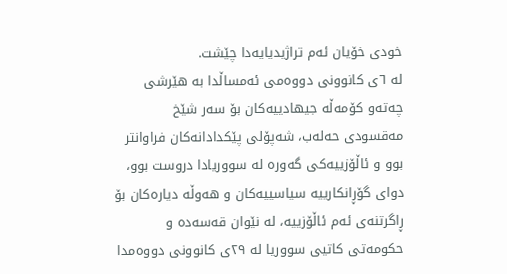خودی خۆیان ئەم تراژیدیایەدا چێشت.
لە ٦ی کانوونی دووەمی ئەمساڵدا بە هێرشی چەتەو کۆمەڵە جیهادییەکان بۆ سەر شێخ مەقسودی حەلەب، شەپۆلی پێکدادانەکان فراوانتر بوو و ئاڵۆزییەکی گەورە لە سووریادا دروست بوو، دوای گۆڕانکارییە سیاسییەکان و هەوڵە دیارەکان بۆ ڕاگرتنەی ئەم ئاڵۆزییە، لە نێوان قەسەدە و حکومەتی کاتیی سووریا لە ٢٩ی کانوونی دووەمدا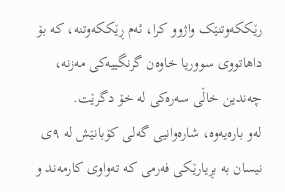رێککەوتنێک واژوو کرا، ئەم ڕێککەوتنە، کە بۆ داهاتووی سووریا خاوەن گرنگییەکی مەزنە، چەندین خاڵی سەرەکی لە خۆ دگرێت.
لەو بارەیەوە، شارەوانیی گەلی کۆبانێش لە ٩ی نیسان بە بڕیارێکی فەرمی کە تەواوی کارمەند و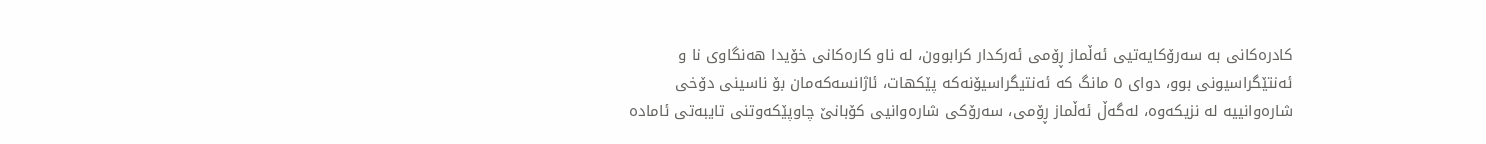کادرەکانی بە سەرۆکایەتیی ئەڵماز ڕۆمی ئەركدار کرابوون، لە ناو کارەکانی خۆیدا هەنگاوی نا و ئەنتێگراسیونی بوو، دوای ٥ مانگ کە ئەنتیگراسیۆنەکە پێکهات، ئاژانسەکەمان بۆ ناسینی دۆخی شارەوانییە لە نزیکەوە، لەگەڵ ئەڵماز ڕۆمی، سەرۆکی شارەوانیی کۆبانێ چاوپێکەوتنی تایبەتی ئامادە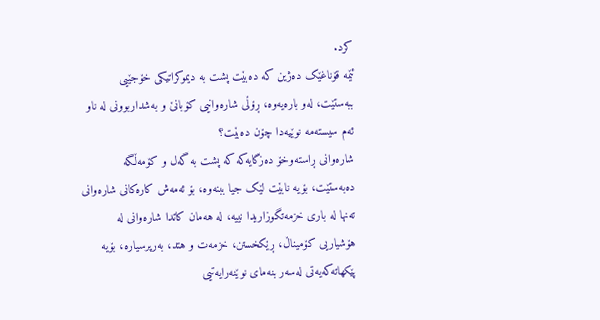کرد.
ئێمە قۆناغێک دەژین کە دەبێت پشت بە دیموکراتیکی خۆجێیی ببەستێت، لەو بارەیەوە، ڕۆڵی شارەوانیی کۆبانێ و بەشداربوونی لە ناو ئەم سیستەمە نوێیەدا چۆن دەبێت؟
شارەوانی ڕاستەوخۆ دەزگایەکە کە پشت بە گەل و کۆمەڵگە دەبەستێت، بۆیە نابێت لێک جیا ببنەوە، بۆ ئەمەش کارەکانی شارەوانی تەنها لە باری خزمەتگوزاریدا نییە، لە هەمان کاتدا شارەوانی لە هۆشیاریی کۆمیناڵ، ڕێکخستن، خزمەت و هتد، بەرپرسیارە، بۆیە پێکهاتەکەیەتی لەسەر بنەمای نوێنەرایەتیی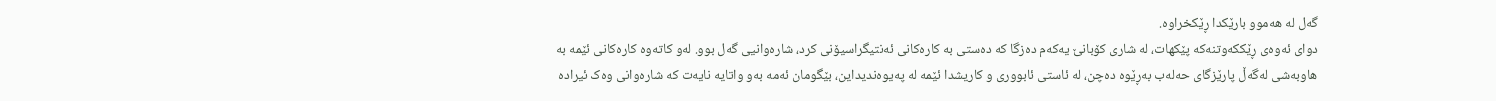گەل لە هەموو بارێکدا ڕێکخراوە.
دوای ئەوەی ڕێککەوتنەکە پێکهات، لە شاری کۆبانێ یەکەم دەزگا کە دەستی بە کارەکانی ئەنتیگراسیۆنی کرد، شارەوانیی گەل بوو. لەو کاتەوە کارەکانی ئێمە بە هاوبەشی لەگەڵ پارێزگای حەلەب بەڕێوە دەچن، لە ئاستی ئابووری و کاریشدا ئێمە لە پەیوەندیداین، بێگومان ئەمە بەو واتایە نایەت کە شارەوانی وەک ئیرادە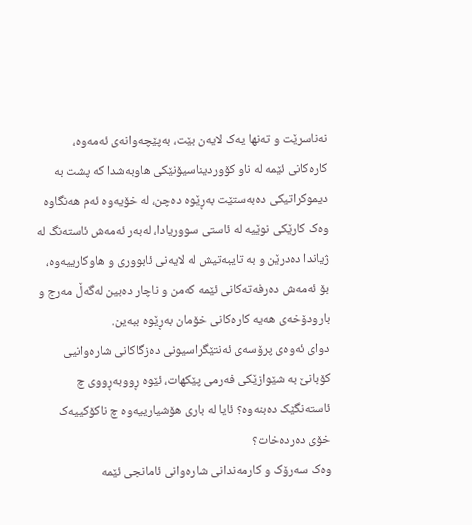نەناسرێت و تەنها یەک لایەن بێت، بەپێچەوانەی ئەمەوە، کارەکانی ئێمە لە ناو کۆوردیناسیۆنێکی هاوبەشدا کە پشت بە دیموکراتیکی دەبەستێت بەڕێوە دەچن، لە خۆیەوە ئەم هەنگاوە وەک کارێکی نوێیە لە ئاستی سووریادا، لەبەر ئەمەش ئاستەنگ لە ژیاندا دەدرێن و بە تایبەتیش لە لایەنی ئابووری و هاوکارییەوە، بۆ ئەمەش دەرفەتەکانی ئێمە کەمن و ناچار دەبین لەگەڵ مەرج و بارودۆخەی هەیە کارەکانی خۆمان بەڕێوە ببەین.
دوای ئەوەی پرۆسەی ئەنتێگراسیونی دەزگاکانی شارەوانیی کۆبانێ بە شێوازێکی فەرمی پێکهات، ئێوە ڕووبەڕووی چ ئاستەنگێک دەبنەوە؟ ئایا لە باری هۆشیارییەوە چ ناكۆکییەک خۆی دەردەخات؟
وەک سەرۆک و کارمەندانی شارەوانی ئامانجی ئێمە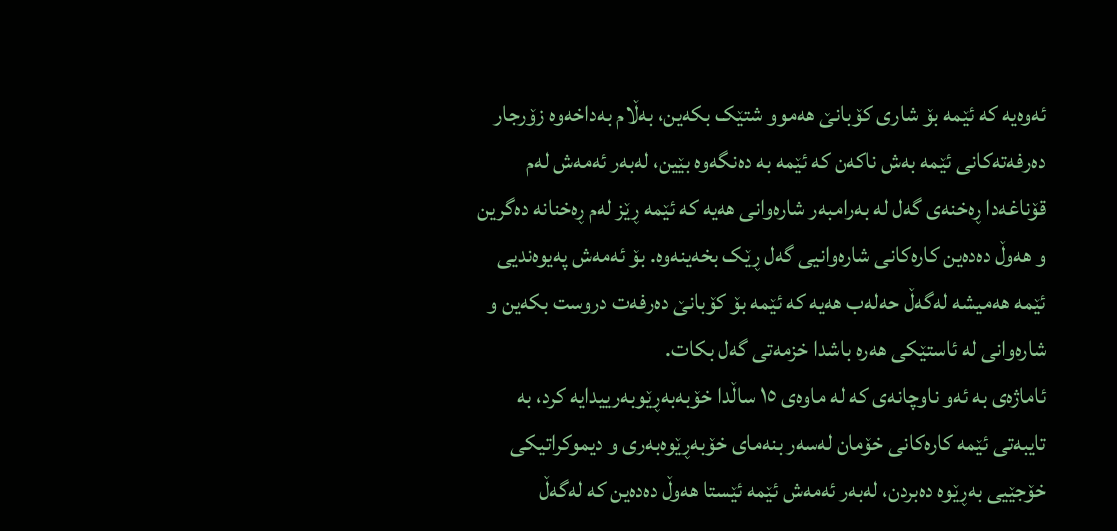ئەوەیە کە ئێمە بۆ شاری کۆبانێ هەموو شتێک بکەین، بەڵام بەداخەوە زۆرجار دەرفەتەکانی ئێمە بەش ناکەن کە ئێمە بە دەنگەوە بێین، لەبەر ئەمەش لەم قۆناغەدا ڕەخنەی گەل لە بەرامبەر شارەوانی هەیە کە ئێمە ڕێز لەم ڕەخنانە دەگرین و هەوڵ دەدەین کارەکانی شارەوانیی گەل ڕێک بخەینەوە. بۆ ئەمەش پەیوەندیی ئێمە هەمیشە لەگەڵ حەلەب هەیە کە ئێمە بۆ کۆبانێ دەرفەت دروست بکەین و شارەوانی لە ئاستێکی هەرە باشدا خزمەتی گەل بکات.
ئاماژەی بە ئەو ناوچانەی کە لە ماوەی ١٥ ساڵدا خۆبەبەڕێوبەرییدایە کرد، بە تایبەتی ئێمە کارەکانی خۆمان لەسەر بنەمای خۆبەڕێوەبەری و دیموکراتیکی خۆجێیی بەڕێوە دەبردن، لەبەر ئەمەش ئێمە ئێستا هەوڵ دەدەین کە لەگەڵ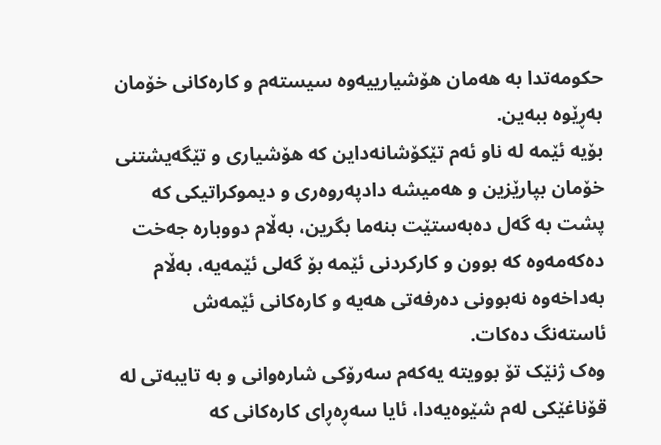حکومەتدا بە هەمان هۆشیارییەوە سیستەم و کارەکانی خۆمان بەڕێوە ببەین.
بۆیە ئێمە لە ناو ئەم تێکۆشانەداین کە هۆشیاری و تێگەیشتنی خۆمان بپارێزین و هەمیشە دادپەروەری و دیموکراتیکی کە پشت بە گەل دەبەستێت بنەما بگرین، بەڵام دووبارە جەخت دەکەمەوە کە بوون و کارکردنی ئێمە بۆ گەلی ئێمەیە، بەڵام بەداخەوە نەبوونی دەرفەتی هەیە و کارەکانی ئێمەش ئاستەنگ دەکات.
وەک ژنێک تۆ بوویتە یەکەم سەرۆکی شارەوانی و بە تایبەتی لە قۆناغێکی لەم شێوەیەدا، ئایا سەڕەڕای کارەکانی کە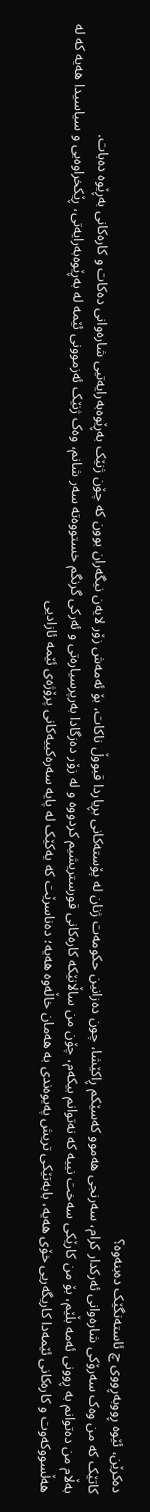دەکرێن، ئێوە ڕووبەڕووی چ ئاستەنگێک دەبنەوە؟
کاتێک کە من وەک سەرۆکی شارەوانی ئەركدار کرام، سەرنجی هەموو کەسێکم ڕاکێشا، چون دەزانین حکومەت ژنان لە پۆستەکانی بڕیاردا قبووڵ ناکات، بۆ ئەمەش زۆر لایەن نیگەران بوون کە چۆن ژنێک بەڕێوەبەرایەتیی شارەوانی دەکات و کارەکانی بەڕێوە دەبات.
بەڵام من دەتوانم بە ڕوونی ئەمە بڵێم، بۆ من کارێکی سەخت نییە کە نەتوانم بیکەم، چۆن من ساڵانێکە کارەکانی قورستریشیم کردووە و لە زۆر دەزگادا بەرپرسیارەتی و ئەركی گرنگم خستووەتە سەر شانم، وەک ژنێک ئەزموونی ئێمە لە بەڕێوەبەرایەتی، ڕێکخراوەیی و سیاسیدا هەیە کە لە هەڵسووکەوت و کارەکانی ئێمەدا کاریگەریی خۆی هەیە، بابەتێکی تریش پەیوەندی بە هەمان خاڵەوە هەیە؛ دەناسرێت کە یەکێک لە پایە سەرەکییەکانی پرۆژەی ئێمە ئازادیی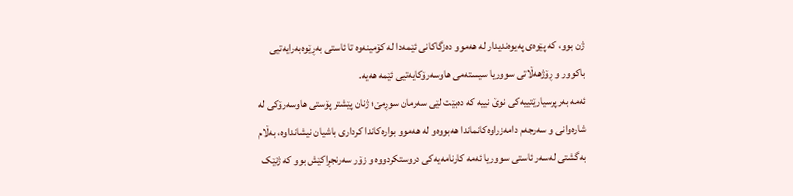ژن بوو، کە پێوەی پەیوەندیدار لە هەموو دەزگاکانی ئێمەدا لە کۆمینەوە تا ئاستی بەڕێوەبەرایەتیی باکوور و ڕۆژهەڵاتی سووریا سیستەمی هاوسەرۆکایەتیی ئێمە هەیە.
ئەمە بەرپرسیارێتییەکی نوێ نییە کە دەبێت لێی سەرمان سوڕمێ؛ ژنان پێشتر پۆستی هاوسەرۆکی لە شارەوانی و سەرجەم دامەزراوەکانماندا هەبووەو لە هەموو بوارەکاندا کرداری باشیان نیشانداوە، بەڵام بەگشتی لەسەر ئاستی سووریا ئەمە کارنامەیەکی دروستکردووە و زۆر سەرنجڕاکێش بوو کە ژنێک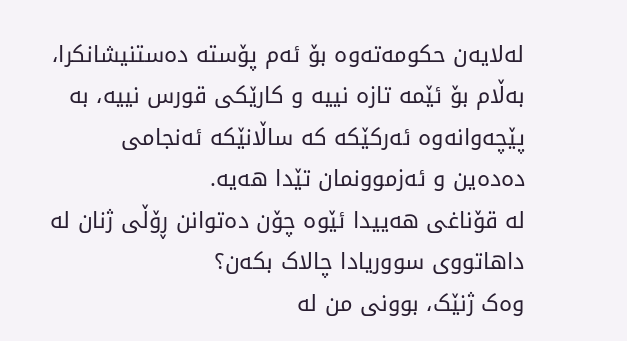لەلایەن حکومەتەوە بۆ ئەم پۆستە دەستنیشانکرا، بەڵام بۆ ئێمە تازە نییە و کارێکی قورس نییە، بە پێچەوانەوە ئەرکێکە کە ساڵانێکە ئەنجامی دەدەین و ئەزموونمان تێدا هەیە.
لە قۆناغی هەییدا ئێوە چۆن دەتوانن ڕۆڵی ژنان لە داهاتووی سووریادا چالاک بکەن؟
وەک ژنێک، بوونی من لە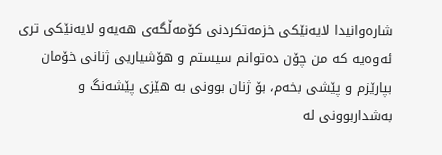شارەوانیدا لایەنێکی خزمەتکردنی کۆمەڵگەی هەیەو لایەنێکی تری ئەوەیە کە من چۆن دەتوانم سیستم و هۆشیاریی ژنانی خۆمان بپارێزم و پێشی بخەم، بۆ ژنان بوونی بە هێزی پێشەنگ و بەشداربوونی لە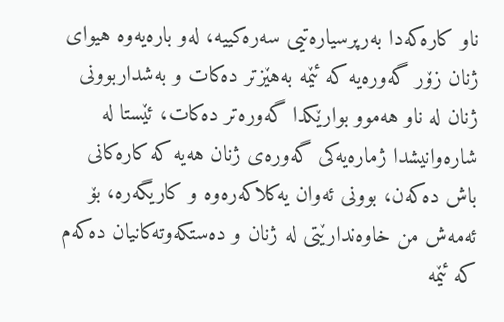ناو کارەکەدا بەرپرسیارەتیی سەرەکییە، لەو بارەیەوە هیوای ژنان زۆر گەورەیە کە ئێمە بەهێزتر دەکات و بەشداربوونی ژنان لە ناو هەموو بوارێکدا گەورەتر دەکات، ئێستا لە شارەوانیشدا ژمارەیەکی گەورەی ژنان هەیە کە کارەکانی باش دەکەن، بوونی ئەوان یەکلاکەرەوە و کاریگەرە، بۆ ئەمەش من خاوەندارێتی لە ژنان و دەستکەوتەکانیان دەکەم کە ئێمە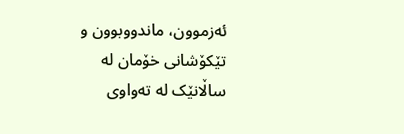ئەزموون، ماندووبوون و تێکۆشانی خۆمان لە ساڵانێک لە تەواوی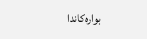بوارەکاندا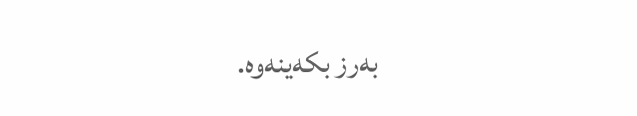بەرز بکەینەوە.